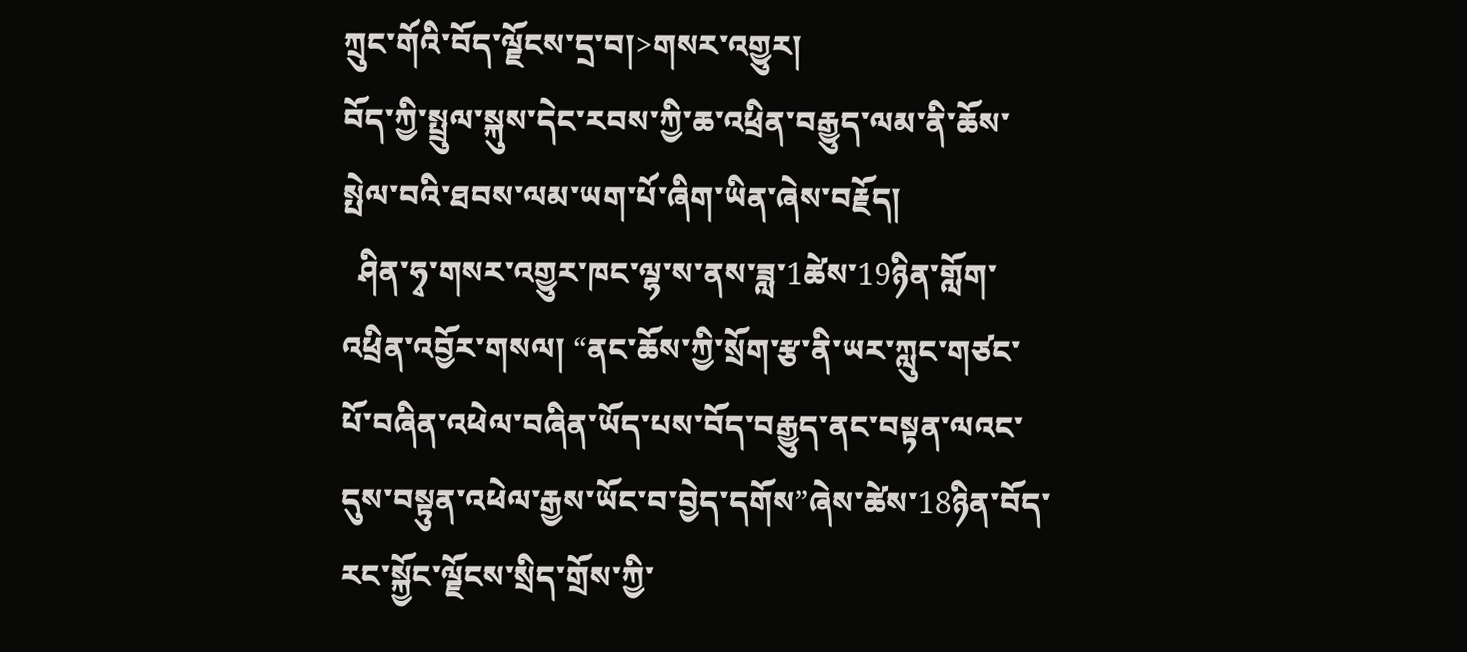ཀྲུང་གོའི་བོད་ལྗོངས་དྲ་བ།>གསར་འགྱུར།
བོད་ཀྱི་སྤྲུལ་སྐུས་དེང་རབས་ཀྱི་ཆ་འཕྲིན་བརྒྱུད་ལམ་ནི་ཆོས་སྤེལ་བའི་ཐབས་ལམ་ཡག་པོ་ཞིག་ཡིན་ཞེས་བརྗོད།
  ཤིན་ཧྭ་གསར་འགྱུར་ཁང་ལྷ་ས་ནས་ཟླ་1ཚེས་19ཉིན་གློག་འཕྲིན་འབྱོར་གསལ། “ནང་ཆོས་ཀྱི་སྲོག་རྩ་ནི་ཡར་ཀླུང་གཙང་པོ་བཞིན་འཕེལ་བཞིན་ཡོད་པས་བོད་བརྒྱུད་ནང་བསྟན་ལའང་དུས་བསྟུན་འཕེལ་རྒྱས་ཡོང་བ་བྱེད་དགོས”ཞེས་ཚེས་18ཉིན་བོད་རང་སྐྱོང་ལྗོངས་སྲིད་གྲོས་ཀྱི་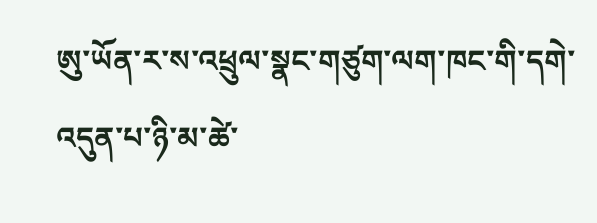ཨུ་ཡོན་ར་ས་འཕྲུལ་སྣང་གཙུག་ལག་ཁང་གི་དགེ་འདུན་པ་ཉི་མ་ཚེ་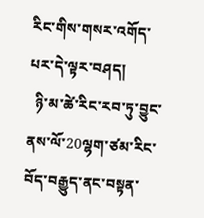རིང་གིས་གསར་འགོད་པར་དེ་ལྟར་བཤད།
  ཉི་མ་ཚེ་རིང་རབ་ཏུ་བྱུང་ནས་ལོ་20ལྷག་ཙམ་རིང་བོད་བརྒྱུད་ནང་བསྟན་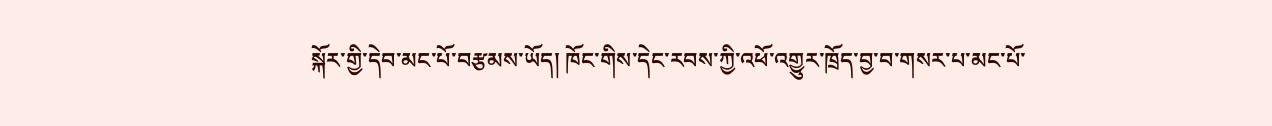སྐོར་གྱི་དེབ་མང་པོ་བརྩམས་ཡོད། ཁོང་གིས་དེང་རབས་ཀྱི་འཕོ་འགྱུར་ཁྲོད་བྱ་བ་གསར་པ་མང་པོ་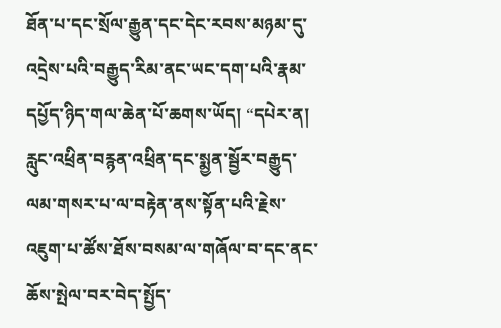ཐོན་པ་དང་སྲོལ་རྒྱུན་དང་དེང་རབས་མཉམ་དུ་འདྲེས་པའི་བརྒྱུད་རིམ་ནང་ཡང་དག་པའི་རྣམ་དཔྱོད་ཉིད་གལ་ཆེན་པོ་ཆགས་ཡོད། “དཔེར་ན། རླུང་འཕྲིན་བརྙན་འཕྲིན་དང་སྨྱན་སྦྱོར་བརྒྱུད་ལམ་གསར་པ་ལ་བརྟེན་ནས་སྟོན་པའི་རྗེས་འཇུག་པ་ཚོས་ཐོས་བསམ་ལ་གཞོལ་བ་དང་ནང་ཆོས་སྤེལ་བར་བེད་སྤྱོད་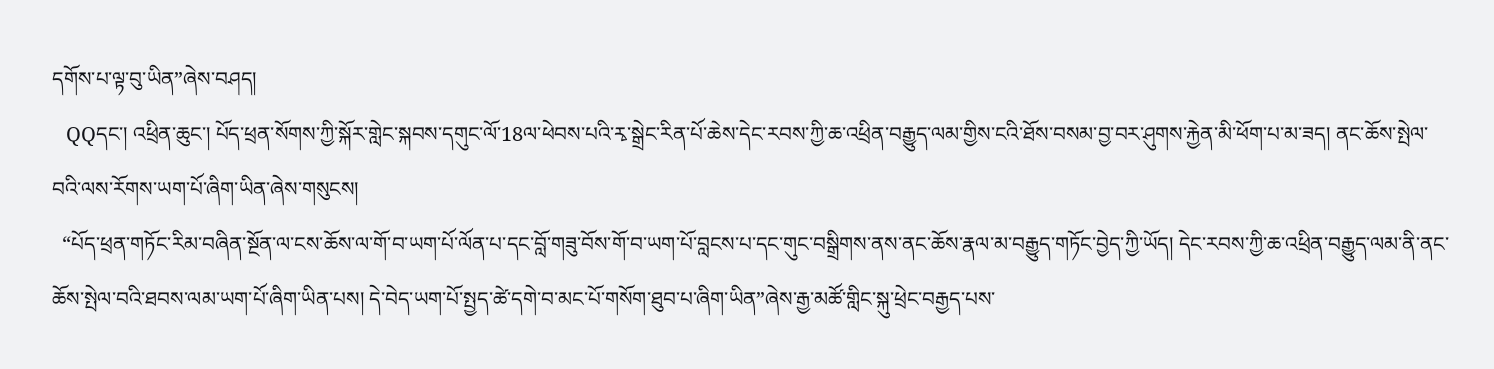དགོས་པ་ལྟ་བུ་ཡིན”ཞེས་བཤད།
  QQདང་། འཕྲིན་ཆུང་། པོད་ཕྲན་སོགས་ཀྱི་སྐོར་གླེང་སྐབས་དགུང་ལོ་18ལ་ཕེབས་པའི་རྭ་སྒྲེང་རིན་པོ་ཆེས་དེང་རབས་ཀྱི་ཆ་འཕྲིན་བརྒྱུད་ལམ་གྱིས་ངའི་ཐོས་བསམ་བྱ་བར་ཤུགས་རྐྱེན་མི་ཕོག་པ་མ་ཟད། ནང་ཆོས་སྤེལ་བའི་ལས་རོགས་ཡག་པོ་ཞིག་ཡིན་ཞེས་གསུངས།
  “པོད་ཕྲན་གཏོང་རིམ་བཞིན་སྔོན་ལ་ངས་ཆོས་ལ་གོ་བ་ཡག་པོ་ལོན་པ་དང་བློ་གཟུ་བོས་གོ་བ་ཡག་པོ་བླངས་པ་དང་གུང་བསྒྲིགས་ནས་ནང་ཆོས་རྣལ་མ་བརྒྱུད་གཏོང་བྱེད་ཀྱི་ཡོད། དེང་རབས་ཀྱི་ཆ་འཕྲིན་བརྒྱུད་ལམ་ནི་ནང་ཆོས་སྤེལ་བའི་ཐབས་ལམ་ཡག་པོ་ཞིག་ཡིན་པས། དེ་བེད་ཡག་པོ་སྤྱད་ཚེ་དགེ་བ་མང་པོ་གསོག་ཐུབ་པ་ཞིག་ཡིན”ཞེས་རྒྱ་མཚོ་གླིང་སྐུ་ཕྲེང་བརྒྱད་པས་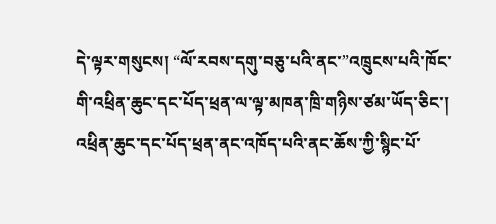དེ་ལྟར་གསུངས། “ལོ་རབས་དགུ་བཅུ་པའི་ནང་”འཁྲུངས་པའི་ཁོང་གི་འཕྲིན་ཆུང་དང་པོད་ཕྲན་ལ་ལྟ་མཁན་ཁྲི་གཉིས་ཙམ་ཡོད་ཅིང་། འཕྲིན་ཆུང་དང་པོད་ཕྲན་ནང་འཁོད་པའི་ནང་ཆོས་ཀྱི་སྙིང་པོ་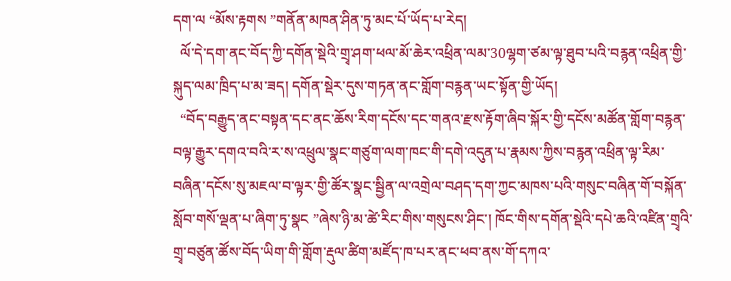དག་ལ “མོས་རྟགས ”གནོན་མཁན་ཤིན་ཏུ་མང་པོ་ཡོད་པ་རེད།
  ལོ་དེ་དག་ནང་བོད་ཀྱི་དགོན་སྡེའི་གྲྭ་ཤག་ཕལ་མོ་ཆེར་འཕྲིན་ལམ་30ལྷག་ཙམ་ལྟ་ཐུབ་པའི་བརྙན་འཕྲིན་གྱི་སྐུད་ལམ་ཁྲིད་པ་མ་ཟད། དགོན་སྡེར་དུས་གཏན་ནང་གློག་བརྙན་ཡང་སྟོན་གྱི་ཡོད།
  “བོད་བརྒྱུད་ནང་བསྟན་དང་ནང་ཆོས་རིག་དངོས་དང་གནའ་རྫས་རྟོག་ཞིབ་སྐོར་གྱི་དངོས་མཚོན་གློག་བརྙན་བལྟ་རྒྱུར་དགའ་བའི་ར་ས་འཕྲུལ་སྣང་གཙུག་ལག་ཁང་གི་དགེ་འདུན་པ་རྣམས་ཀྱིས་བརྙན་འཕྲིན་ལྟ་རིམ་བཞིན་དངོས་སུ་མཇལ་བ་ལྟར་གྱི་ཚོར་སྣང་སྦྱིན་ལ་འགྲེལ་བཤད་དག་ཀྱང་མཁས་པའི་གསུང་བཞིན་གོ་བསྐོན་སློབ་གསོ་ལྡན་པ་ཞིག་ཏུ་སྣང ”ཞེས་ཉི་མ་ཚེ་རིང་གིས་གསུངས་ཤིང་། ཁོང་གིས་དགོན་སྡེའི་དཔེ་ཆའི་འཛིན་གྲྭའི་གྲྭ་བཙུན་ཚོས་བོད་ཡིག་གི་གློག་རྡུལ་ཚིག་མཛོད་ཁ་པར་ནང་ཕབ་ནས་གོ་དཀའ་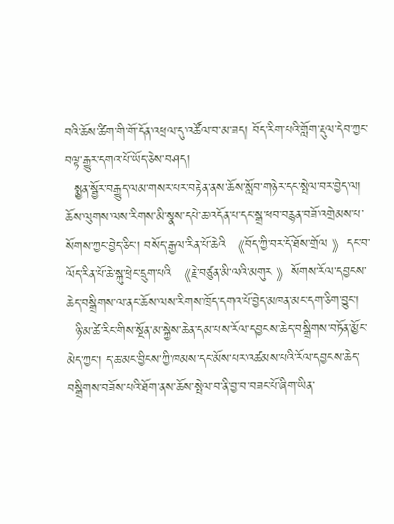བའི་ཆོས་ཚིག་གི་གོ་དོན་འཕྲལ་དུ་འཚོལ་བ་མ་ཟད། བོད་རིག་པའི་གློག་རྡུལ་དེབ་ཀྱང་བལྟ་རྒྱུར་དགའ་པོ་ཡོད་ཅེས་བཤད།
  སྨྱན་སྦྱོར་བརྒྱུད་ལམ་གསར་པར་བརྟེན་ནས་ཆོས་སློབ་གཉེར་དང་སྤེལ་བར་བྱེད་ལ། ཆོས་ལུགས་ལས་རིགས་མི་སྣས་དཔེ་ཆ་འདོན་པ་དང་སྒྲ་ཕབ་བརྙན་བཟོ་འགྲེམས་པ་སོགས་ཀྱང་བྱེད་ཅིང་། བསོད་རྒྱལ་རིན་པོ་ཆེའི 《བོད་ཀྱི་བར་དོ་ཐོས་གྲོལ 》དང་བ་ལོད་རིན་པོ་ཆེ་སྐུ་ཕྲེང་དྲུག་པའི 《རྗེ་བཙུན་མི་ལའི་མགུར 》སོགས་རོལ་དབྱངས་ཆེད་བསྒྲིགས་ལ་ནང་ཆོས་ལས་རིགས་ཁྲོད་དགའ་པོ་བྱེད་མཁན་མང་དག་ཅིག་བྱུང་།
  ཉི་མ་ཚེ་རིང་གིས་སྔོན་མ་སྐྱེས་ཆེན་དམ་པས་རོལ་དབྱངས་ཆེད་བསྒྲིགས་བཏོན་མྱོང་མེད་ཀྱང་། ད་ཆ་མང་བྱིངས་ཀྱི་ཁམས་དང་མོས་པར་འཚམས་པའི་རོལ་དབྱངས་ཆེད་བསྒྲིགས་བཟོས་པའི་ཐོག་ནས་ཆོས་སྤེལ་བ་ནི་བྱ་བ་བཟང་པོ་ཞིག་ཡིན་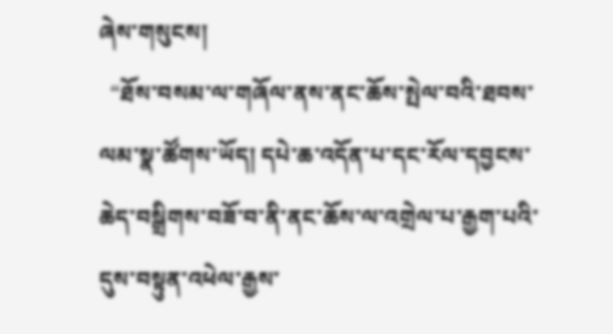ཞེས་གསུངས།
  “ཐོས་བསམ་ལ་གཞོལ་ནས་ནང་ཆོས་སྤེལ་བའི་ཐབས་ལམ་སྣ་ཚོགས་ཡོད། དཔེ་ཆ་འདོན་པ་དང་རོལ་དབྱངས་ཆེད་བསྒྲིགས་བཟོ་བ་ནི་ནང་ཆོས་ལ་འགྲེལ་པ་རྒྱག་པའི་དུས་བསྟུན་འཕེལ་རྒྱས་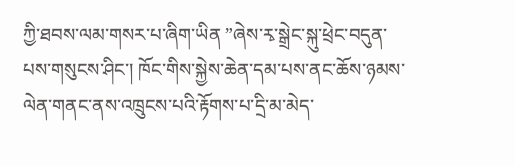ཀྱི་ཐབས་ལམ་གསར་པ་ཞིག་ཡིན ”ཞེས་རྭ་སྒྲེང་སྐུ་ཕྲེང་བདུན་པས་གསུངས་ཤིང་། ཁོང་གིས་སྐྱེས་ཆེན་དམ་པས་ནང་ཆོས་ཉམས་ལེན་གནང་ནས་འཁྲུངས་པའི་རྟོགས་པ་དྲི་མ་མེད་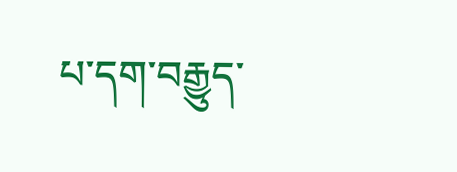པ་དག་བརྒྱུད་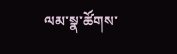ལམ་སྣ་ཚོགས་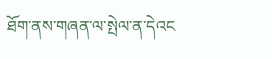ཐོག་ནས་གཞན་ལ་སྤེལ་ན་དེའང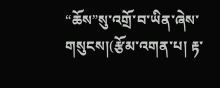“ཆོས”སུ་འགྲོ་བ་ཡིན་ཞེས་གསུངས།(རྩོམ་འགན་པ། རྟ་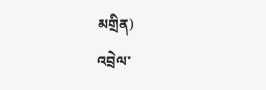མགྲིན)
འབྲེལ་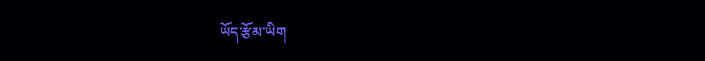ཡོད་རྩོམ་ཡིག